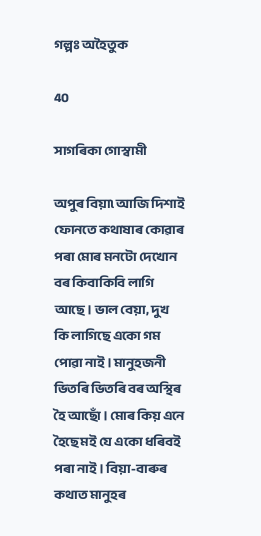গল্পঃ অহৈতুক

40

সাগৰিকা গোস্বামী

অপুৰ বিয়া৷ আজি দিশাই ফোনতে কথাষাৰ কোৱাৰ পৰা মোৰ মনটো দেখোন বৰ কিবাকিবি লাগি আছে। ভাল বেয়া, দুখ কি লাগিছে একো গম পোৱা নাই। মানুহজনী ভিতৰি ভিতৰি বৰ অস্থিৰ হৈ আছোঁ। মোৰ কিয় এনে হৈছে মই যে একো ধৰিবই পৰা নাই। বিয়া-বাৰুৰ কথাত মানুহৰ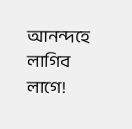আনন্দহে লাগিব লাগে!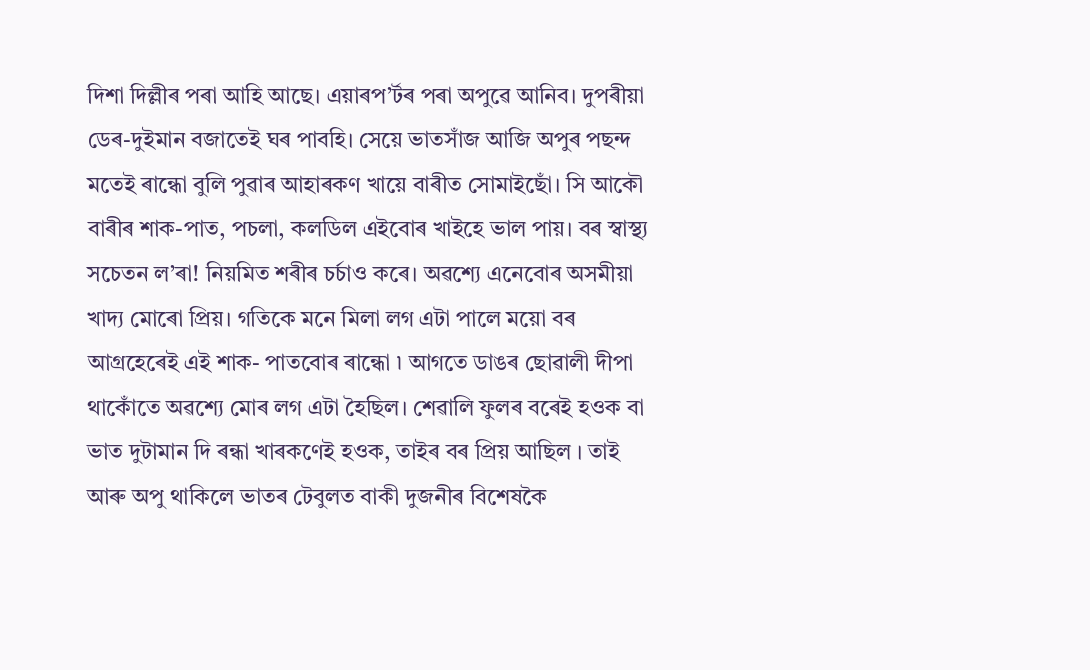দিশা দিল্লীৰ পৰা আহি আছে। এয়াৰপ’ৰ্টৰ পৰা অপুৱে আনিব। দুপৰীয়া ডেৰ-দুইমান বজাতেই ঘৰ পাবহি। সেয়ে ভাতসাঁজ আজি অপুৰ পছন্দ মতেই ৰান্ধো বুলি পুৱাৰ আহাৰকণ খায়ে বাৰীত সোমাইছোঁ। সি আকৌ বাৰীৰ শাক-পাত, পচলা, কলডিল এইবোৰ খাইহে ভাল পায়। বৰ স্বাস্থ্য সচেতন ল’ৰা! নিয়মিত শৰীৰ চৰ্চাও কৰে। অৱশ্যে এনেবোৰ অসমীয়া খাদ্য মোৰো প্রিয়। গতিকে মনে মিলা লগ এটা পালে ময়ো বৰ আগ্ৰহেৰেই এই শাক- পাতবোৰ ৰান্ধো ৷ আগতে ডাঙৰ ছোৱালী দীপা থাকোঁতে অৱশ্যে মোৰ লগ এটা হৈছিল। শেৱালি ফুলৰ বৰেই হওক বা ভাত দুটামান দি ৰন্ধা খাৰকণেই হওক, তাইৰ বৰ প্ৰিয় আছিল । তাই আৰু অপু থাকিলে ভাতৰ টেবুলত বাকী দুজনীৰ বিশেষকৈ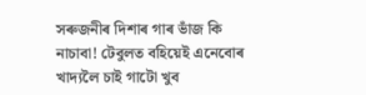সৰুজনীৰ দিশাৰ গাৰ ভাঁজ কি নাচাবা! টেবুলত বহিয়েই এনেবোৰ খাদ্যলৈ চাই গাটো খুব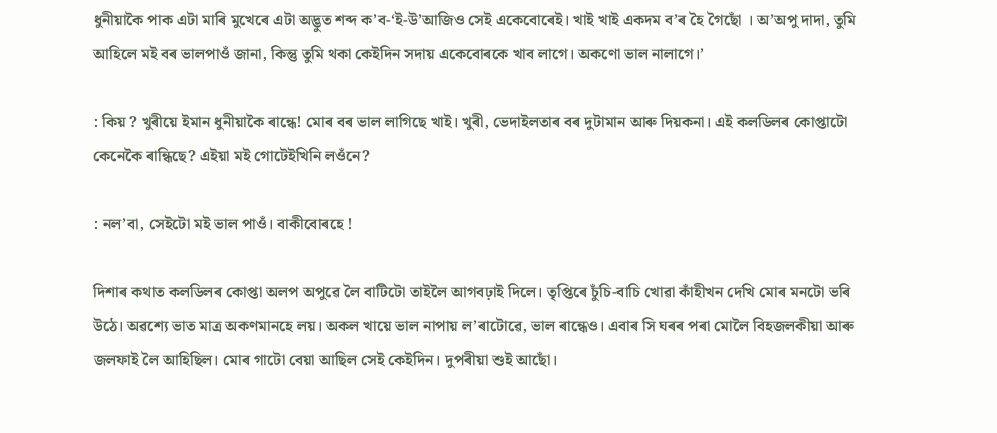ধুনীয়াকৈ পাক এটা মাৰি মুখেৰে এটা অদ্ভুত শব্দ ক’ব-‘ই-উ’আজিও সেই একেবোৰেই। খাই খাই একদম ব’ৰ হৈ গৈছোঁ । অ’অপু দাদা, তুমি আহিলে মই বৰ ভালপাওঁ জানা, কিন্তু তুমি থকা কেইদিন সদায় একেবোৰকে খাব লাগে। অকণো ভাল নালাগে।’

: কিয় ? খুৰীয়ে ইমান ধুনীয়াকৈ ৰান্ধে! মোৰ বৰ ভাল লাগিছে খাই। খুৰী, ভেদাইলতাৰ বৰ দুটামান আৰু দিয়কনা। এই কলডিলৰ কোপ্তাটো কেনেকৈ ৰান্ধিছে? এইয়া মই গোটেইখিনি লওঁনে?

: নল’বা, সেইটো ম‍ই ভাল পাওঁ। বাকীবোৰহে !

দিশাৰ কথাত কলডিলৰ কোপ্তা অলপ অপুৱে লৈ বাটিটো তাইলৈ আগবঢ়াই দিলে। তৃপ্তিৰে চুঁচি-বাচি খোৱা কাঁহীখন দেখি মোৰ মনটো ভৰি উঠে। অৱশ্যে ভাত মাত্ৰ অকণমানহে লয়। অকল খায়ে ভাল নাপায় ল’ৰাটোৱে, ভাল ৰান্ধেও। এবাৰ সি ঘৰৰ পৰা মোলৈ বিহজলকীয়া আৰু জলফাই লৈ আহিছিল। মোৰ গাটো বেয়া আছিল সেই কেইদিন। দুপৰীয়া শুই আছোঁ।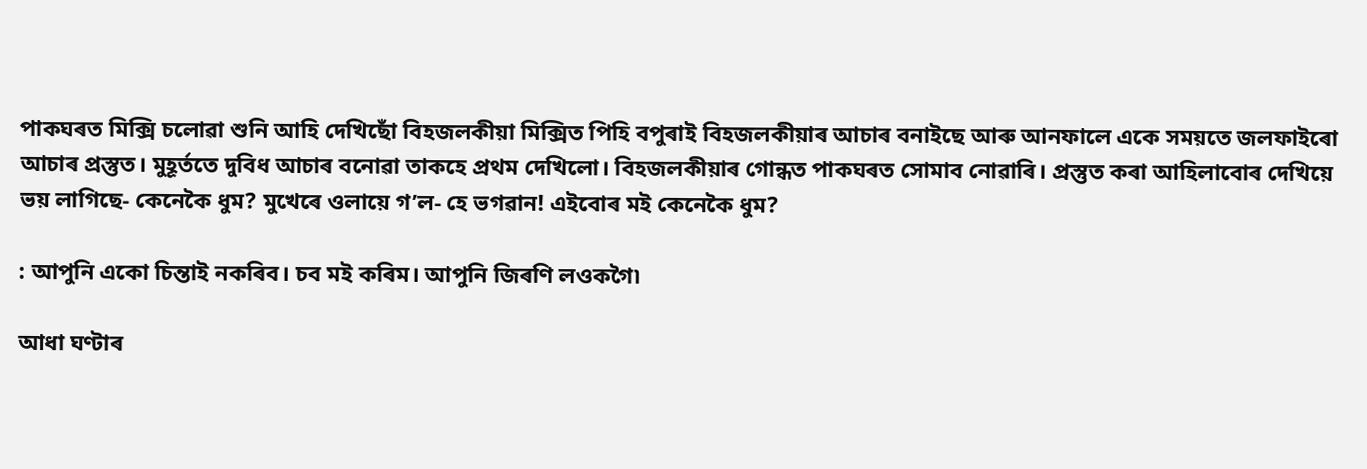পাকঘৰত মিক্সি চলোৱা শুনি আহি দেখিছোঁ বিহজলকীয়া মিক্সিত পিহি বপুৰাই বিহজলকীয়াৰ আচাৰ বনাইছে আৰু আনফালে একে সময়তে জলফাইৰো আচাৰ প্রস্তুত। মুহূর্ততে দুবিধ আচাৰ বনোৱা তাকহে প্রথম দেখিলো। বিহজলকীয়াৰ গোন্ধত পাকঘৰত সোমাব নোৱাৰি। প্ৰস্তুত কৰা আহিলাবোৰ দেখিয়ে ভয় লাগিছে- কেনেকৈ ধুম? মুখেৰে ওলায়ে গ’ল- হে ভগৱান! এইবোৰ মই কেনেকৈ ধুম?

: আপুনি একো চিন্তাই নকৰিব। চব ম‍ই কৰিম। আপুনি জিৰণি লওকগৈ৷

আধা ঘণ্টাৰ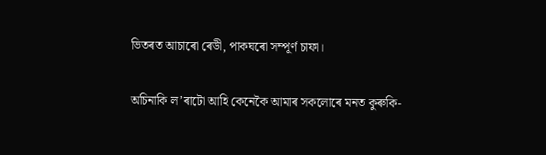ভিতৰত আচাৰো ৰেডী, পাকঘৰো সম্পূৰ্ণ চাফা।

অচিনাকি ল’ৰাটো আহি কেনেকৈ আমাৰ সকলোৰে মনত কুৰুকি-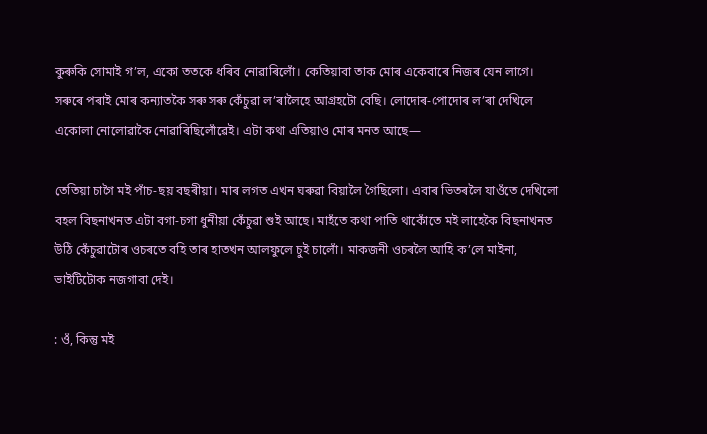কুৰুকি সোমাই গ’ল, একো ততকে ধৰিব নোৱাৰিলোঁ। কেতিয়াবা তাক মোৰ একেবাৰে নিজৰ যেন লাগে। সৰুৰে পৰাই মোৰ কন্যাতকৈ সৰু সৰু কেঁচুৱা ল’ৰালৈহে আগ্ৰহটো বেছি। লোদোৰ-পোদোৰ ল’ৰা দেখিলে একোলা নোলোৱাকৈ নোৱাৰিছিলোঁৱেই। এটা কথা এতিয়াও মোৰ মনত আছে—

তেতিয়া চাগৈ মই পাঁচ-ছয় বছৰীয়া। মাৰ লগত এখন ঘৰুৱা বিয়ালৈ গৈছিলো। এবাৰ ভিতৰলৈ যাওঁতে দেখিলো বহল বিছনাখনত এটা বগা-চগা ধুনীয়া কেঁচুৱা শুই আছে। মাহঁতে কথা পাতি থাকোঁতে মই লাহেকৈ বিছনাখনত উঠি কেঁচুৱাটোৰ ওচৰতে বহি তাৰ হাতখন আলফুলে চুই চালোঁ। মাকজনী ওচৰলৈ আহি ক’লে মাইনা, ভাইটিটোক নজগাবা দেই।

: ওঁ, কিন্তু ম‍ই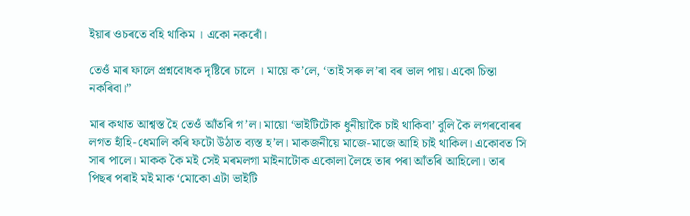ইয়াৰ ওচৰতে বহি থাকিম । একো নকৰোঁ।

তেওঁ মাৰ ফালে প্ৰশ্নবোধক দৃষ্টিৰে চালে । মায়ে ক’লে, ‘তাই সৰু ল’ৰা বৰ ভাল পায়। একো চিন্তা নকৰিবা।”

মাৰ কথাত আশ্বস্ত হৈ তেওঁ আঁতৰি গ’ল। মায়ো ‘ভাইটিটোক ধুনীয়াকৈ চাই থাকিবা’ বুলি কৈ লগৰবোৰৰ লগত হাঁহি-ধেমালি কৰি ফটো উঠাত ব্যস্ত হ’ল। মাকজনীয়ে মাজে-মাজে আহি চাই থাকিল। একোবত সি সাৰ পালে। মাকক কৈ ম‍ই সেই মৰমলগা মাইনাটোক একোলা লৈহে তাৰ পৰা আঁতৰি আহিলো। তাৰ পিছৰ পৰাই মই মাক ‘মোকো এটা ভাইটি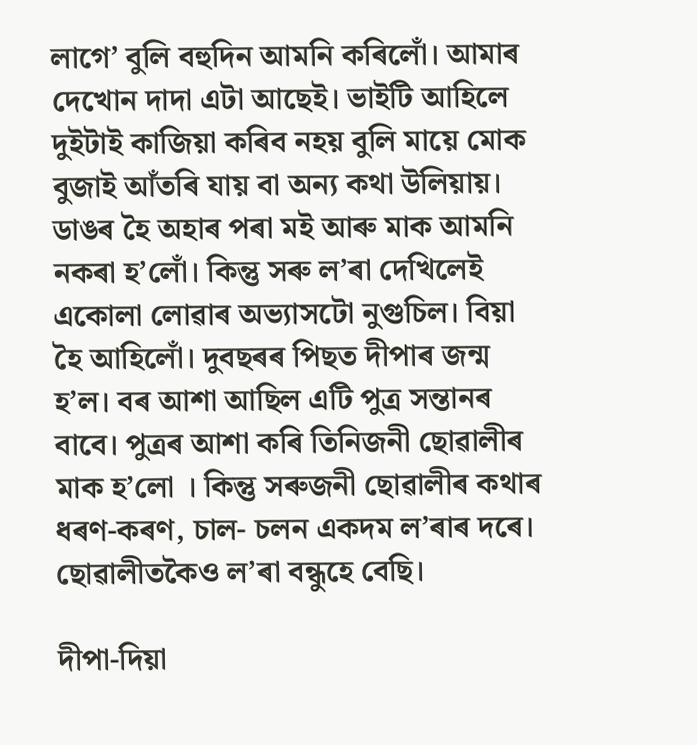লাগে’ বুলি বহুদিন আমনি কৰিলোঁ। আমাৰ দেখোন দাদা এটা আছেই। ভাইটি আহিলে দুইটাই কাজিয়া কৰিব নহয় বুলি মায়ে মোক বুজাই আঁতৰি যায় বা অন্য কথা উলিয়ায়। ডাঙৰ হৈ অহাৰ পৰা ম‍ই আৰু মাক আমনি নকৰা হ’লোঁ। কিন্তু সৰু ল’ৰা দেখিলেই একোলা লোৱাৰ অভ্যাসটো নুগুচিল। বিয়া হৈ আহিলোঁ। দুবছৰৰ পিছত দীপাৰ জন্ম হ’ল। বৰ আশা আছিল এটি পুত্ৰ সন্তানৰ বাবে। পুত্ৰৰ আশা কৰি তিনিজনী ছোৱালীৰ মাক হ’লো । কিন্তু সৰুজনী ছোৱালীৰ কথাৰ ধৰণ-কৰণ, চাল- চলন একদম ল’ৰাৰ দৰে। ছোৱালীতকৈও ল’ৰা বন্ধুহে বেছি।

দীপা-দিয়া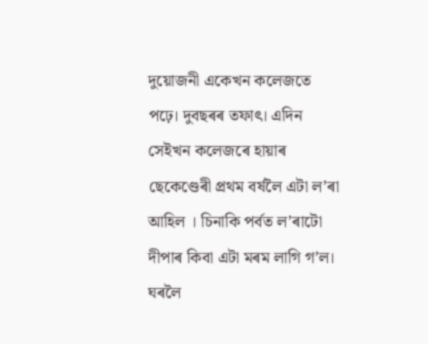দুয়োজনী একেখন কলেজতে পঢ়ে। দুবছৰৰ তফাৎ। এদিন সেইখন কলেজৰে হায়াৰ ছেকেণ্ডেৰী প্ৰথম বৰ্ষলৈ এটা ল’ৰা আহিল । চিনাকি পৰ্বত ল’ৰাটো দীপাৰ কিবা এটা মৰম লাগি গ’ল। ঘৰলৈ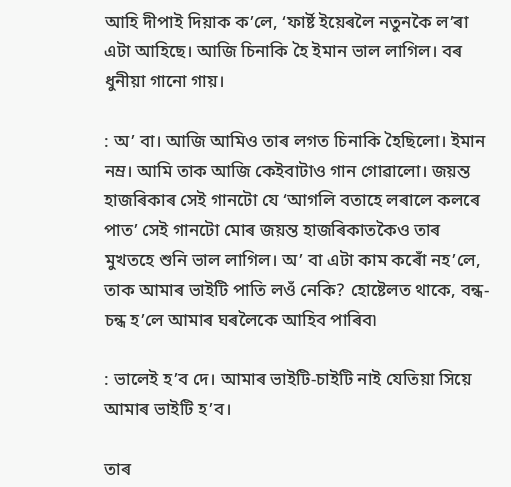আহি দীপাই দিয়াক ক’লে, ‘ফাৰ্ষ্ট ইয়েৰলৈ নতুনকৈ ল’ৰা এটা আহিছে। আজি চিনাকি হৈ ইমান ভাল লাগিল। বৰ ধুনীয়া গানো গায়।

: অ’ বা। আজি আমিও তাৰ লগত চিনাকি হৈছিলো। ইমান নম্র। আমি তাক আজি কেইবাটাও গান গোৱালো। জয়ন্ত হাজৰিকাৰ সেই গানটো যে ‘আগলি বতাহে লৰালে কলৰে পাত’ সেই গানটো মোৰ জয়ন্ত হাজৰিকাতকৈও তাৰ মুখতহে শুনি ভাল লাগিল। অ’ বা এটা কাম কৰোঁ নহ’লে, তাক আমাৰ ভাইটি পাতি লওঁ নেকি? হোষ্টেলত থাকে, বন্ধ-চন্ধ হ’লে আমাৰ ঘৰলৈকে আহিব পাৰিব৷

: ভালেই হ’ব দে। আমাৰ ভাইটি-চাইটি নাই যেতিয়া সিয়ে আমাৰ ভাইটি হ’ব।

তাৰ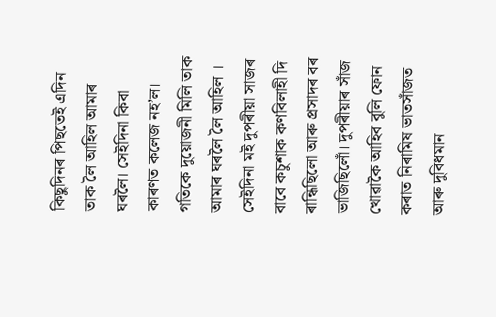কিছুদিনৰ পিছতেই এদিন তাক লৈ আহিল আমাৰ ঘৰলৈ। সেইদিনা কিবা কাৰণত কলেজ নহ’ল। গতিকে দুয়োজনী মিলি তাক আমাৰ ঘৰলৈ লৈ আহিল । সেইদিনা মই দুপৰীয়া সাজৰ বাবে কচুশাক কণবিলাহী দি ৰান্ধিছিলো আৰু প্ৰসাদৰ বৰ ভাজিছিলোঁ। দুপৰীয়াৰ সাঁজ খোৱাকৈ আহিব বুলি ফোন কৰাত নিৰামিষ ভাতসাঁজত আৰু দুবিধমান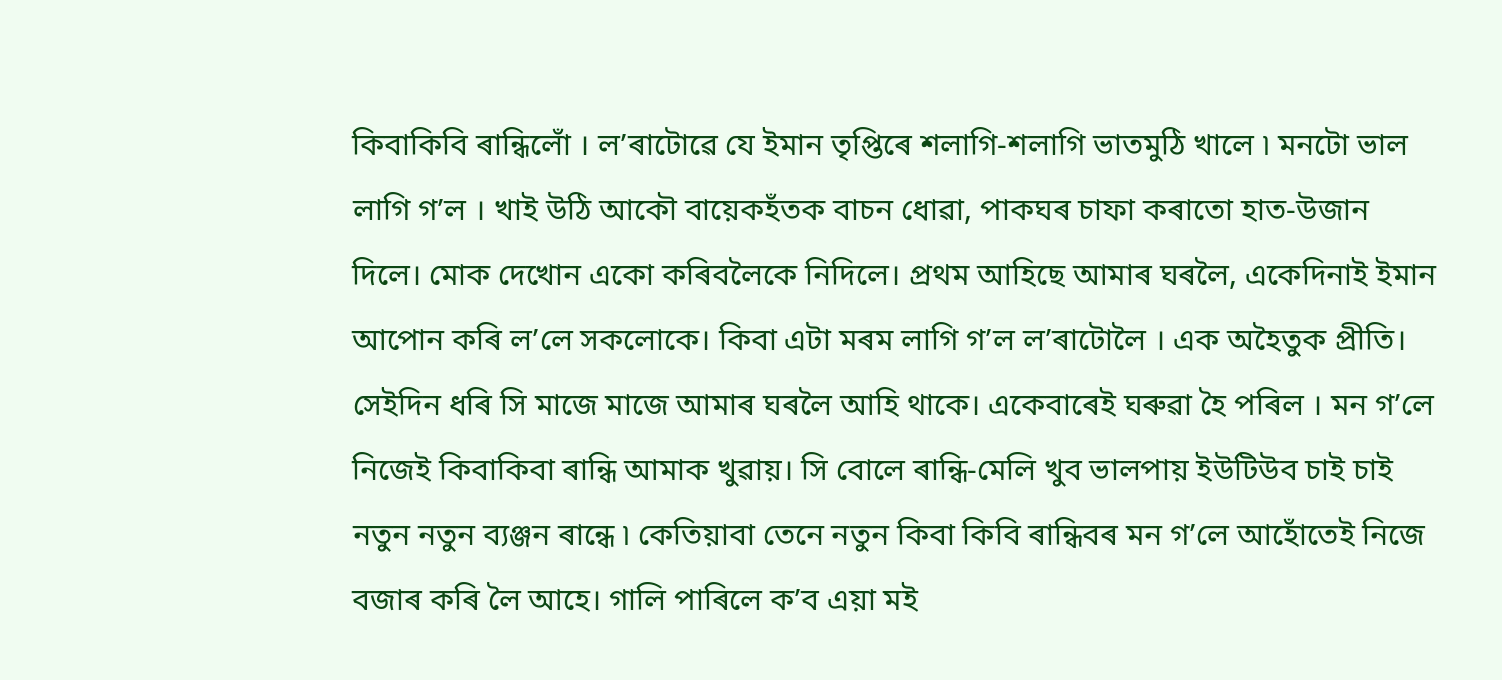কিবাকিবি ৰান্ধিলোঁ । ল’ৰাটোৱে যে ইমান তৃপ্তিৰে শলাগি-শলাগি ভাতমুঠি খালে ৷ মনটো ভাল লাগি গ’ল । খাই উঠি আকৌ বায়েকহঁতক বাচন ধোৱা, পাকঘৰ চাফা কৰাতো হাত-উজান দিলে। মোক দেখোন একো কৰিবলৈকে নিদিলে। প্রথম আহিছে আমাৰ ঘৰলৈ, একেদিনাই ইমান আপোন কৰি ল’লে সকলোকে। কিবা এটা মৰম লাগি গ’ল ল’ৰাটোলৈ । এক অহৈতুক প্রীতি। সেইদিন ধৰি সি মাজে মাজে আমাৰ ঘৰলৈ আহি থাকে। একেবাৰেই ঘৰুৱা হৈ পৰিল । মন গ’লে নিজেই কিবাকিবা ৰান্ধি আমাক খুৱায়। সি বোলে ৰান্ধি-মেলি খুব ভালপায় ইউটিউব চাই চাই নতুন নতুন ব্যঞ্জন ৰান্ধে ৷ কেতিয়াবা তেনে নতুন কিবা কিবি ৰান্ধিবৰ মন গ’লে আহোঁতেই নিজে বজাৰ কৰি লৈ আহে। গালি পাৰিলে ক’ব এয়া মই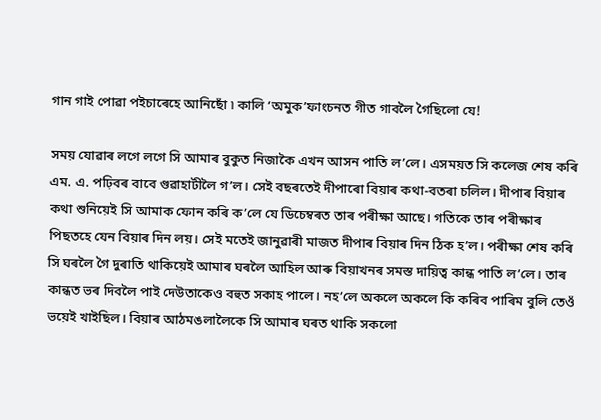গান গাই পোৱা পইচাৰেহে আনিছোঁ ৷ কালি ‘অমুক’ফাংচনত গীত গাবলৈ গৈছিলো যে!

সময় যোৱাৰ লগে লগে সি আমাৰ বুকুত নিজাকৈ এখন আসন পাতি ল’লে। এসময়ত সি কলেজ শেষ কৰি এম. এ. পঢ়িবৰ বাবে গুৱাহাটীলৈ গ’ল। সেই বছৰতেই দীপাৰো বিয়াৰ কথা-বতৰা চলিল। দীপাৰ বিয়াৰ কথা শুনিয়েই সি আমাক ফোন কৰি ক’লে যে ডিচেম্বৰত তাৰ পৰীক্ষা আছে। গতিকে তাৰ পৰীক্ষাৰ পিছতহে যেন বিয়াৰ দিন লয়। সেই মতেই জানুৱাৰী মাজত দীপাৰ বিয়াৰ দিন ঠিক হ’ল। পৰীক্ষা শেষ কৰি সি ঘৰলৈ গৈ দুৰাতি থাকিয়েই আমাৰ ঘৰলৈ আহিল আৰু বিয়াখনৰ সমস্ত দায়িত্ব কান্ধ পাতি ল’লে। তাৰ কান্ধত ভৰ দিবলৈ পাই দেউতাকেও বহুত সকাহ পালে। নহ’লে অকলে অকলে কি কৰিব পাৰিম বুলি তেওঁ ভয়েই খাইছিল। বিয়াৰ আঠমঙলালৈকে সি আমাৰ ঘৰত থাকি সকলো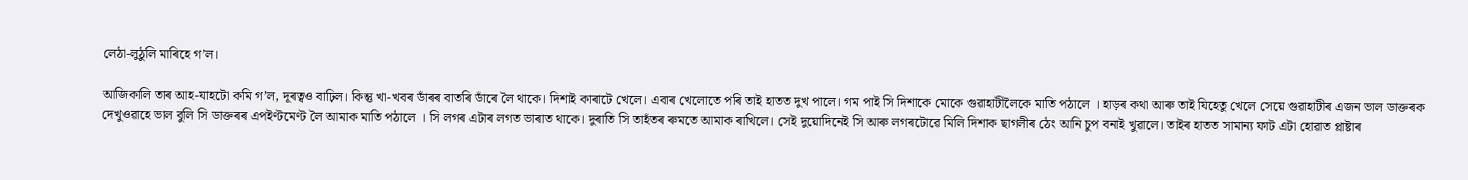লেঠা-লুঠুলি মাৰিহে গ’ল।

আজিকালি তাৰ আহ-যাহটো কমি গ’ল, দূৰত্বও বাঢ়িল। কিন্তু খা-খবৰ ডাঁৰৰ বাতৰি ডাঁৰে লৈ থাকে। দিশাই কাৰাটে খেলে। এবাৰ খেলোতে পৰি তাই হাতত দুখ পালে। গম পাই সি দিশাকে মোকে গুৱাহাটীলৈকে মাতি পঠালে । হাড়ৰ কথা আৰু তাই যিহেতু খেলে সেয়ে গুৱাহাটীৰ এজন ভাল ডাক্তৰক দেখুওৱাহে ভাল বুলি সি ডাক্তৰৰ এপইণ্টমেণ্ট লৈ আমাক মাতি পঠালে । সি লগৰ এটাৰ লগত ভাৰাত থাকে। দুৰাতি সি তাহঁতৰ ৰুমতে আমাক ৰাখিলে। সেই দুয়োদিনেই সি আৰু লগৰটোৱে মিলি দিশাক ছাগলীৰ ঠেং আনি চুপ বনাই খুৱালে। তাইৰ হাতত সামান্য ফাট এটা হোৱাত প্লাষ্টাৰ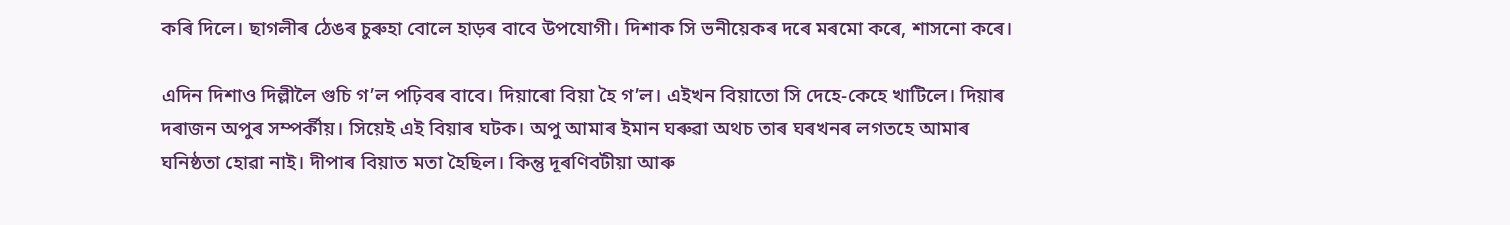কৰি দিলে। ছাগলীৰ ঠেঙৰ চুৰুহা বোলে হাড়ৰ বাবে উপযোগী। দিশাক সি ভনীয়েকৰ দৰে মৰমো কৰে, শাসনো কৰে।

এদিন দিশাও দিল্লীলৈ গুচি গ’ল পঢ়িবৰ বাবে। দিয়াৰো বিয়া হৈ গ’ল। এইখন বিয়াতো সি দেহে-কেহে খাটিলে। দিয়াৰ দৰাজন অপুৰ সম্পৰ্কীয়। সিয়েই এই বিয়াৰ ঘটক। অপু আমাৰ ইমান ঘৰুৱা অথচ তাৰ ঘৰখনৰ লগতহে আমাৰ ঘনিষ্ঠতা হোৱা নাই। দীপাৰ বিয়াত মতা হৈছিল। কিন্তু দূৰণিবটীয়া আৰু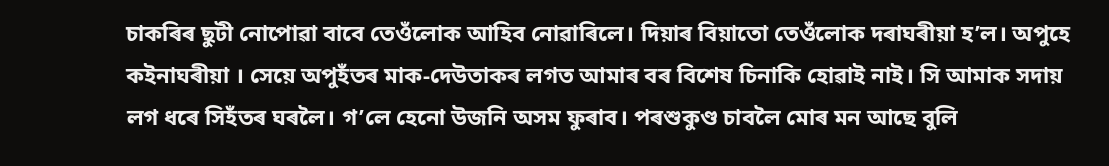চাকৰিৰ ছুটী নোপোৱা বাবে তেওঁলোক আহিব নোৱাৰিলে। দিয়াৰ বিয়াতো তেওঁলোক দৰাঘৰীয়া হ’ল। অপুহে কইনাঘৰীয়া । সেয়ে অপুহঁতৰ মাক-দেউতাকৰ লগত আমাৰ বৰ বিশেষ চিনাকি হোৱাই নাই। সি আমাক সদায় লগ ধৰে সিহঁতৰ ঘৰলৈ। গ’লে হেনো উজনি অসম ফুৰাব। পৰশুকুণ্ড চাবলৈ মোৰ মন আছে বুলি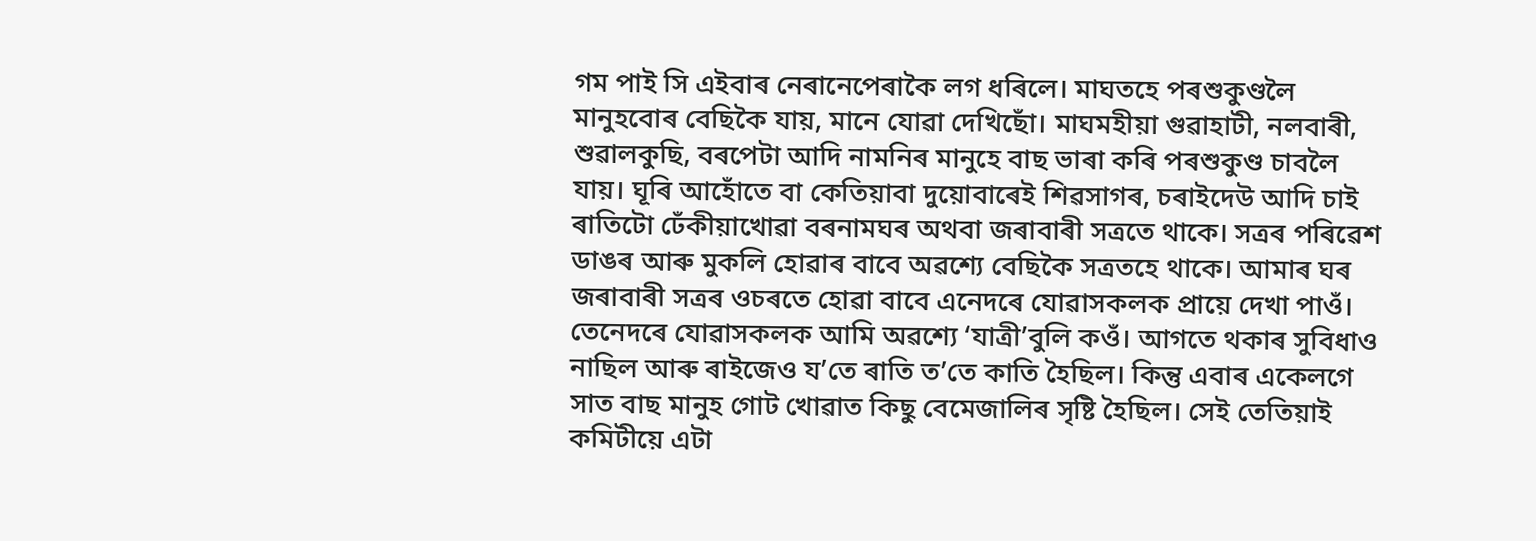গম পাই সি এইবাৰ নেৰানেপেৰাকৈ লগ ধৰিলে। মাঘতহে পৰশুকুণ্ডলৈ মানুহবোৰ বেছিকৈ যায়, মানে যোৱা দেখিছোঁ। মাঘমহীয়া গুৱাহাটী, নলবাৰী, শুৱালকুছি, বৰপেটা আদি নামনিৰ মানুহে বাছ ভাৰা কৰি পৰশুকুণ্ড চাবলৈ যায়। ঘূৰি আহোঁতে বা কেতিয়াবা দুয়োবাৰেই শিৱসাগৰ, চৰাইদেউ আদি চাই ৰাতিটো ঢেঁকীয়াখোৱা বৰনামঘৰ অথবা জৰাবাৰী সত্ৰতে থাকে। সত্ৰৰ পৰিৱেশ ডাঙৰ আৰু মুকলি হোৱাৰ বাবে অৱশ্যে বেছিকৈ সত্ৰতহে থাকে। আমাৰ ঘৰ জৰাবাৰী সত্ৰৰ ওচৰতে হোৱা বাবে এনেদৰে যোৱাসকলক প্রায়ে দেখা পাওঁ। তেনেদৰে যোৱাসকলক আমি অৱশ্যে ‘যাত্রী’বুলি কওঁ। আগতে থকাৰ সুবিধাও নাছিল আৰু ৰাইজেও য’তে ৰাতি ত’তে কাতি হৈছিল। কিন্তু এবাৰ একেলগে সাত বাছ মানুহ গোট খোৱাত কিছু বেমেজালিৰ সৃষ্টি হৈছিল। সেই তেতিয়াই কমিটীয়ে এটা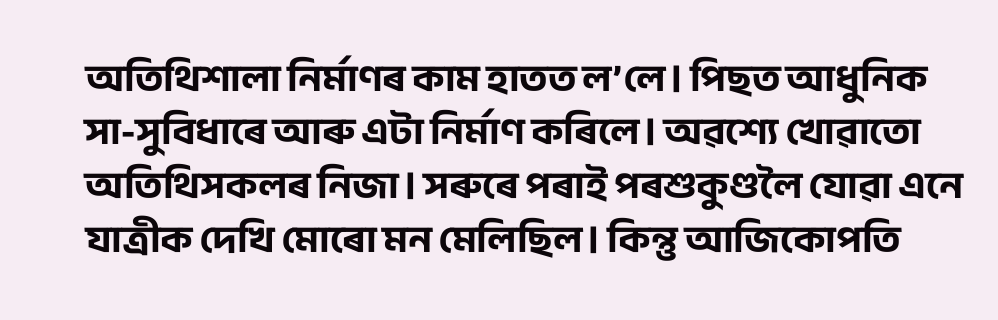অতিথিশালা নিৰ্মাণৰ কাম হাতত ল’লে। পিছত আধুনিক সা-সুবিধাৰে আৰু এটা নিৰ্মাণ কৰিলে। অৱশ্যে খোৱাতো অতিথিসকলৰ নিজা। সৰুৰে পৰাই পৰশুকুণ্ডলৈ যোৱা এনে যাত্ৰীক দেখি মোৰো মন মেলিছিল। কিন্তু আজিকোপতি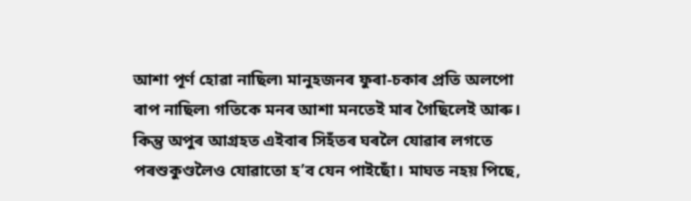আশা পূৰ্ণ হোৱা নাছিল৷ মানুহজনৰ ফুৰা-চকাৰ প্ৰতি অলপো ৰাপ নাছিল৷ গতিকে মনৰ আশা মনতেই মাৰ গৈছিলেই আৰু। কিন্তু অপুৰ আগ্ৰহত এইবাৰ সিহঁতৰ ঘৰলৈ যোৱাৰ লগতে পৰশুকুণ্ডলৈও যোৱাতো হ’ব যেন পাইছোঁ। মাঘত নহয় পিছে,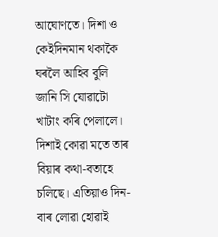আঘোণতে। দিশা ও কেইদিনমান থকাকৈ ঘৰলৈ আহিব বুলি জানি সি যোৱাটো খাটাং কৰি পেলালে। দিশাই কোৱা মতে তাৰ বিয়াৰ কথা-বতাহে চলিছে। এতিয়াও দিন-বাৰ লোৱা হোৱাই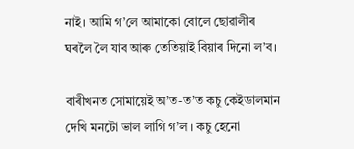নাই। আমি গ’লে আমাকো বোলে ছোৱালীৰ ঘৰলৈ লৈ যাব আৰু তেতিয়াই বিয়াৰ দিনো ল’ব।

বাৰীখনত সোমায়েই অ’ত-ত’ত কচু কেইডালমান দেখি মনটো ভাল লাগি গ’ল । কচু হেনো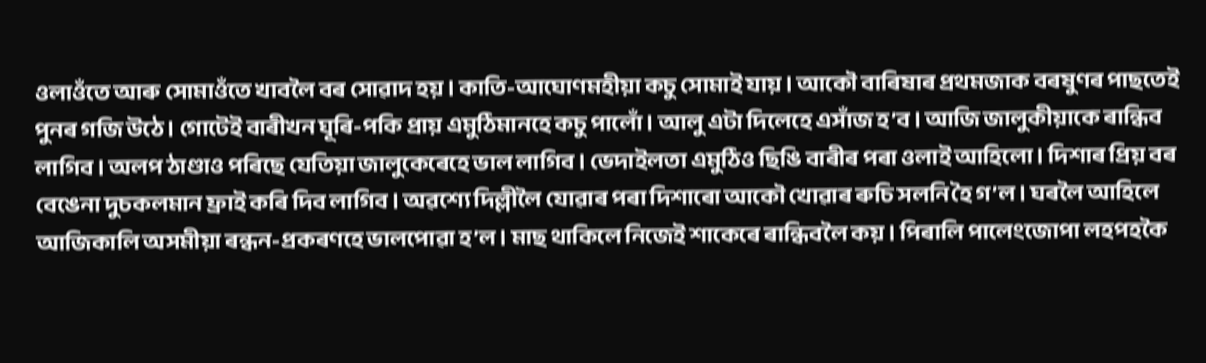ওলাওঁতে আৰু সোমাওঁতে খাবলৈ বৰ সোৱাদ হয়। কাতি-আঘোণমহীয়া কচু সোমাই যায়। আকৌ বাৰিষাৰ প্ৰথমজাক বৰষুণৰ পাছতেই পুনৰ গজি উঠে। গোটেই বাৰীখন ঘূৰি-পকি প্রায় এমুঠিমানহে কচু পালোঁ। আলু এটা দিলেহে এসাঁজ হ’ব। আজি জালুকীয়াকে ৰান্ধিব লাগিব। অলপ ঠাণ্ডাও পৰিছে যেতিয়া জালুকেৰেহে ভাল লাগিব। ভেদাইলতা এমুঠিও ছিঙি বাৰীৰ পৰা ওলাই আহিলো। দিশাৰ প্ৰিয় বৰ বেঙেনা দুচকলমান ফ্ৰাই কৰি দিব লাগিব। অৱশ্যে দিল্লীলৈ যোৱাৰ পৰা দিশাৰো আকৌ খোৱাৰ ৰুচি সলনি হৈ গ’ল। ঘৰলৈ আহিলে আজিকালি অসমীয়া ৰন্ধন-প্ৰকৰণহে ভালপোৱা হ’ল। মাছ থাকিলে নিজেই শাকেৰে ৰান্ধিবলৈ কয়। পিৰালি পালেংজোপা লহপহকৈ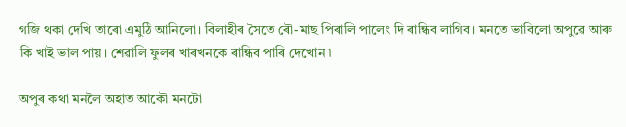গজি থকা দেখি তাৰো এমুঠি আনিলো। বিলাহীৰ সৈতে ৰৌ-মাছ পিৰালি পালেং দি ৰান্ধিব লাগিব। মনতে ভাবিলো অপুৱে আৰু কি খাই ভাল পায়। শেৱালি ফুলৰ খাৰখনকে ৰান্ধিব পাৰি দেখোন ৷

অপুৰ কথা মনলৈ অহাত আকৌ মনটো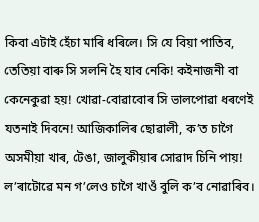কিবা এটাই হেঁচা মাৰি ধৰিলে। সি যে বিয়া পাতিব, তেতিয়া বাৰু সি সলনি হৈ যাব নেকি! কইনাজনী বা কেনেকুৱা হয়! খোৱা-বোৱাবোৰ সি ভালপোৱা ধৰণেই যতনাই দিবনে! আজিকালিৰ ছোৱালী, ক’ত চাগৈ অসমীয়া খাৰ, টেঙা, জালুকীয়াৰ সোৱাদ চিনি পায়! ল’ৰাটোৱে মন গ’লেও চাগৈ খাওঁ বুলি ক’ব নোৱাৰিব।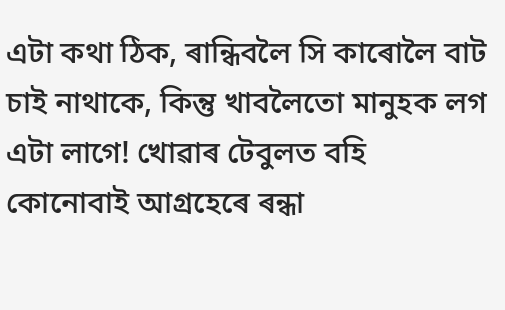এটা কথা ঠিক, ৰান্ধিবলৈ সি কাৰোলৈ বাট চাই নাথাকে, কিন্তু খাবলৈতো মানুহক লগ এটা লাগে! খোৱাৰ টেবুলত বহি কোনোবাই আগ্ৰহেৰে ৰন্ধা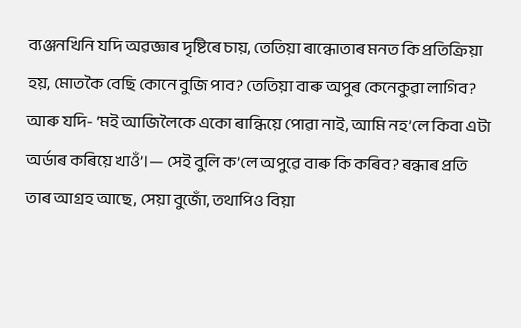ব্যঞ্জনখিনি যদি অৱজ্ঞাৰ দৃষ্টিৰে চায়, তেতিয়া ৰান্ধোতাৰ মনত কি প্রতিক্রিয়া হয়, মোতকৈ বেছি কোনে বুজি পাব? তেতিয়া বাৰু অপুৰ কেনেকুৱা লাগিব? আৰু যদি- ‘মই আজিলৈকে একো ৰান্ধিয়ে পোৱা নাই, আমি নহ’লে কিবা এটা অৰ্ডাৰ কৰিয়ে খাওঁ’।— সেই বুলি ক’লে অপুৱে বাৰু কি কৰিব? ৰন্ধাৰ প্ৰতি তাৰ আগ্ৰহ আছে, সেয়া বুজোঁ, তথাপিও বিয়া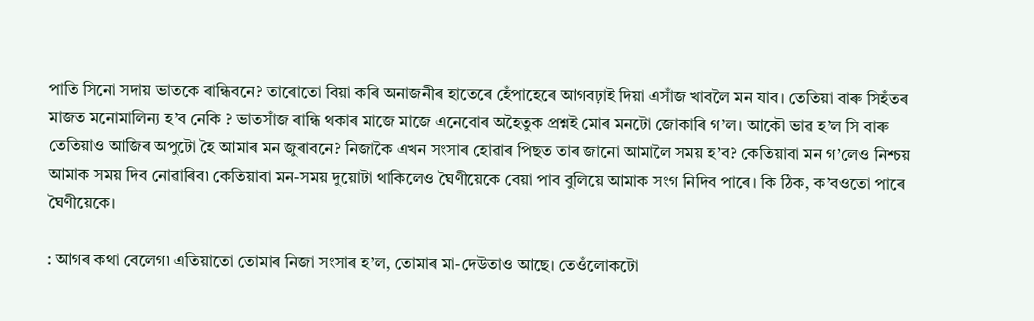পাতি সিনো সদায় ভাতকে ৰান্ধিবনে? তাৰোতো বিয়া কৰি অনাজনীৰ হাতেৰে হেঁপাহেৰে আগবঢ়াই দিয়া এসাঁজ খাবলৈ মন যাব। তেতিয়া বাৰু সিহঁতৰ মাজত মনোমালিন্য হ’ব নেকি ? ভাতসাঁজ ৰান্ধি থকাৰ মাজে মাজে এনেবোৰ অহৈতুক প্রশ্নই মোৰ মনটো জোকাৰি গ’ল। আকৌ ভাৱ হ’ল সি বাৰু তেতিয়াও আজিৰ অপুটো হৈ আমাৰ মন জুৰাবনে? নিজাকৈ এখন সংসাৰ হোৱাৰ পিছত তাৰ জানো আমালৈ সময় হ’ব? কেতিয়াবা মন গ’লেও নিশ্চয় আমাক সময় দিব নোৱাৰিব৷ কেতিয়াবা মন-সময় দুয়োটা থাকিলেও ঘৈণীয়েকে বেয়া পাব বুলিয়ে আমাক সংগ নিদিব পাৰে। কি ঠিক, ক’বওতো পাৰে ঘৈণীয়েকে।

: আগৰ কথা বেলেগ৷ এতিয়াতো তোমাৰ নিজা সংসাৰ হ’ল, তোমাৰ মা-দেউতাও আছে। তেওঁলোকটো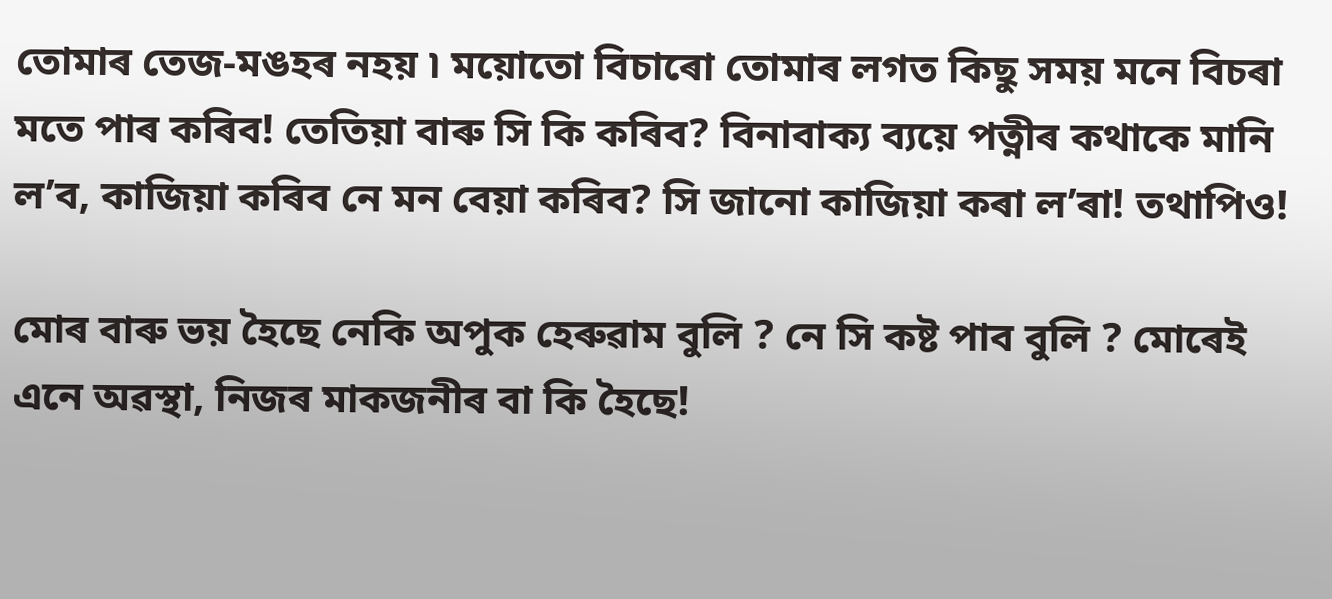তোমাৰ তেজ-মঙহৰ নহয় ৷ ময়োতো বিচাৰো তোমাৰ লগত কিছু সময় মনে বিচৰা মতে পাৰ কৰিব! তেতিয়া বাৰু সি কি কৰিব? বিনাবাক্য ব্যয়ে পত্নীৰ কথাকে মানি ল’ব, কাজিয়া কৰিব নে মন বেয়া কৰিব? সি জানো কাজিয়া কৰা ল’ৰা! তথাপিও!

মোৰ বাৰু ভয় হৈছে নেকি অপুক হেৰুৱাম বুলি ? নে সি কষ্ট পাব বুলি ? মোৰেই এনে অৱস্থা, নিজৰ মাকজনীৰ বা কি হৈছে!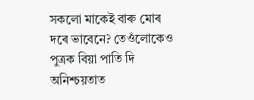সকলো মাকেই বাৰু মোৰ দৰে ভাবেনে? তেওঁলোকেও পুত্রক বিয়া পাতি দি অনিশ্চয়তাত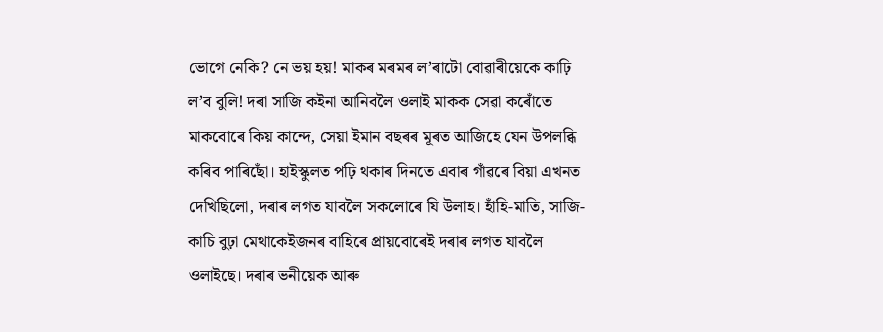ভোগে নেকি? নে ভয় হয়! মাকৰ মৰমৰ ল’ৰাটো বোৱাৰীয়েকে কাঢ়ি ল’ব বুলি! দৰা সাজি কইনা আনিবলৈ ওলাই মাকক সেৱা কৰোঁতে মাকবোৰে কিয় কান্দে, সেয়া ইমান বছৰৰ মূৰত আজিহে যেন উপলব্ধি কৰিব পাৰিছোঁ। হাইস্কুলত পঢ়ি থকাৰ দিনতে এবাৰ গাঁৱৰে বিয়া এখনত দেখিছিলো, দৰাৰ লগত যাবলৈ সকলোৰে যি উলাহ। হাঁহি-মাতি, সাজি- কাচি বুঢ়া মেথাকেইজনৰ বাহিৰে প্ৰায়বোৰেই দৰাৰ লগত যাবলৈ ওলাইছে। দৰাৰ ভনীয়েক আৰু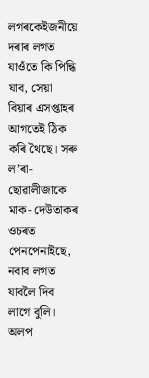লগৰকেইজনীয়ে দৰাৰ লগত যাওঁতে কি পিন্ধি যাব, সেয়া বিয়াৰ এসপ্তাহৰ আগতেই ঠিক কৰি থৈছে। সৰু ল’ৰা-ছোৱালীজাকে মাক- দেউতাকৰ ওচৰত পেনপেনাইছে, নবাব লগত যাবলৈ দিব লাগে বুলি। অলপ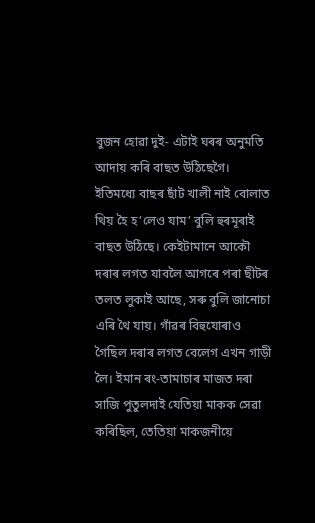বুজন হোৱা দুই- এটাই ঘৰৰ অনুমতি আদায় কৰি বাছত উঠিছেগৈ। ইতিমধ্যে বাছৰ ছাঁট খালী নাই বোলাত থিয় হৈ হ’লেও যাম’ বুলি হুৰমূৰাই বাছত উঠিছে। কেইটামানে আকৌ দৰাৰ লগত যাবলৈ আগৰে পৰা ছীটৰ তলত লুকাই আছে, সৰু বুলি জানোচা এৰি থৈ যায়। গাঁৱৰ বিহুযোৰাও গৈছিল দৰাৰ লগত বেলেগ এখন গাড়ী লৈ। ইমান ৰং-তামাচাৰ মাজত দৰা সাজি পুতুলদাই যেতিয়া মাকক সেৱা কৰিছিল, তেতিয়া মাকজনীয়ে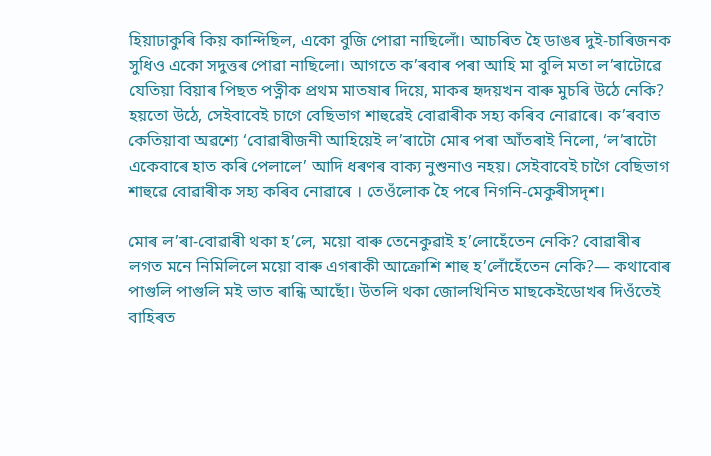হিয়াঢাকুৰি কিয় কান্দিছিল, একো বুজি পোৱা নাছিলোঁ। আচৰিত হৈ ডাঙৰ দুই-চাৰিজনক সুধিও একো সদুত্তৰ পোৱা নাছিলো। আগতে ক’ৰবাৰ পৰা আহি মা বুলি মতা ল’ৰাটোৱে যেতিয়া বিয়াৰ পিছত পত্নীক প্রথম মাতষাৰ দিয়ে, মাকৰ হৃদয়খন বাৰু মুচৰি উঠে নেকি? হয়তো উঠে, সেইবাবেই চাগে বেছিভাগ শাহুৱেই বোৱাৰীক সহ্য কৰিব নোৱাৰে। ক’ৰবাত কেতিয়াবা অৱশ্যে ‘বোৱাৰীজনী আহিয়েই ল’ৰাটো মোৰ পৰা আঁতৰাই নিলো, ‘ল’ৰাটো একেবাৰে হাত কৰি পেলালে’ আদি ধৰণৰ বাক্য নুশুনাও নহয়। সেইবাবেই চাগৈ বেছিভাগ শাহুৱে বোৱাৰীক সহ্য কৰিব নোৱাৰে । তেওঁলোক হৈ পৰে নিগনি-মেকুৰীসদৃশ।

মোৰ ল’ৰা-বোৱাৰী থকা হ’লে, ময়ো বাৰু তেনেকুৱাই হ’লোহেঁতেন নেকি? বোৱাৰীৰ লগত মনে নিমিলিলে ময়ো বাৰু এগৰাকী আক্রোশি শাহু হ’লোঁহেঁতেন নেকি?— কথাবোৰ পাগুলি পাগুলি মই ভাত ৰান্ধি আছোঁ। উতলি থকা জোলখিনিত মাছকেইডোখৰ দিওঁতেই বাহিৰত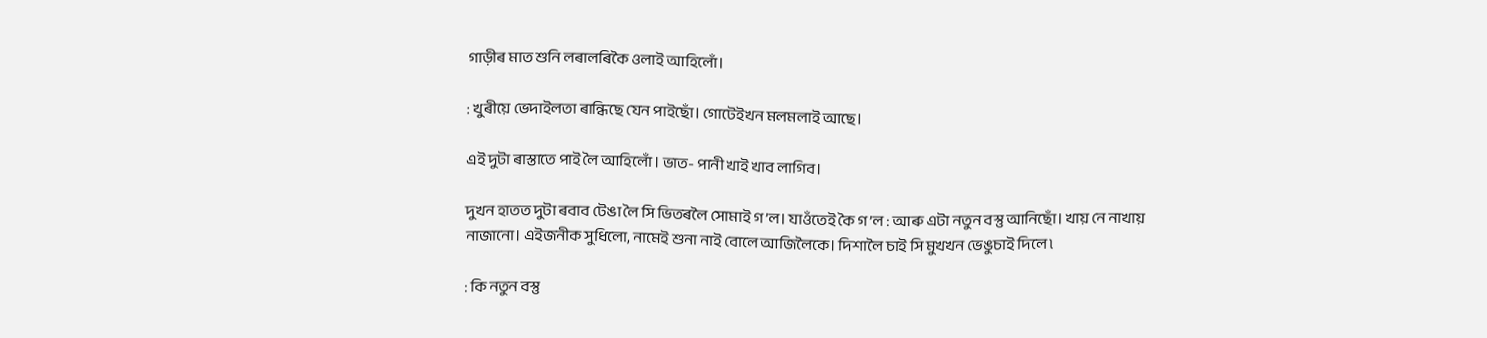গাড়ীৰ মাত শুনি লৰালৰিকৈ ওলাই আহিলোঁ।

: খুৰীয়ে ভেদাইলতা ৰান্ধিছে যেন পাইছোঁ। গোটেইখন মলমলাই আছে।

এই দুটা ৰাস্তাতে পাই লৈ আহিলোঁ । ভাত- পানী খাই খাব লাগিব।

দুখন হাতত দুটা ৰবাব টেঙা লৈ সি ভিতৰলৈ সোমাই গ’ল। যাওঁতেই কৈ গ’ল : আৰু এটা নতুন বস্তু আনিছোঁ। খায় নে নাখায় নাজানো। এইজনীক সুধিলো, নামেই শুনা নাই বোলে আজিলৈকে। দিশালৈ চাই সি মুখখন ভেঙুচাই দিলে ৷

: কি নতুন বস্তু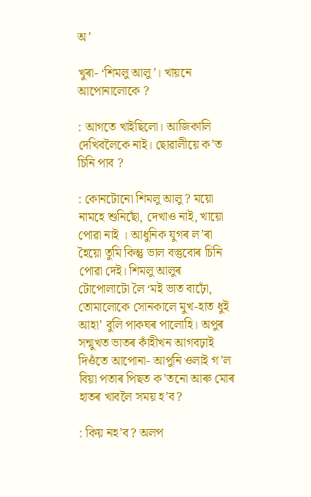অ’

খুৰা- ‘শিমলু আলু’। খায়নে আপোনালোকে ?

: আগতে খাইছিলো। আজিকালি দেখিবলৈকে নাই। ছোৱালীয়ে ক’ত চিনি পাব ?

: কোনটোনো শিমলু আলু ? ময়ো নামহে শুনিছোঁ, দেখাও নাই, খায়ো পোৱা নাই । আধুনিক যুগৰ ল’ৰা হৈয়ো তুমি কিন্তু ভাল বস্তুবোৰ চিনি পোৱা দেই। শিমলু আলুৰ টোপোলাটো লৈ ‘মই ভাত বাঢ়োঁ, তোমালোকে সোনকালে মুখ-হাত ধুই আহা’ বুলি পাকঘৰ পালোহি। অপুৰ সন্মুখত ভাতৰ কাঁহীখন আগবঢ়াই দিওঁতে আপোনা- আপুনি ওলাই গ’ল বিয়া পতাৰ পিছত ক’তনো আৰু মোৰ হাতৰ খাবলৈ সময় হ’ব?

: কিয় নহ’ব? অলপ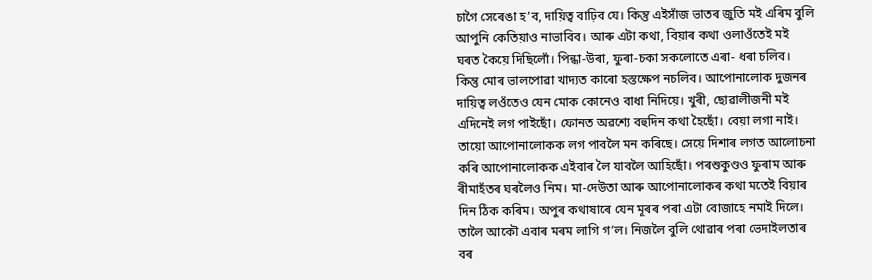চাগৈ সেৰেঙা হ’ব, দায়িত্ব বাঢ়িব যে। কিন্তু এইসাঁজ ভাতৰ জুতি মই এৰিম বুলি আপুনি কেতিয়াও নাভাবিব। আৰু এটা কথা, বিয়াৰ কথা ওলাওঁতেই ম‍ই ঘৰত কৈয়ে দিছিলোঁ। পিন্ধা-উৰা, ফুৰা-চকা সকলোতে এৰা- ধৰা চলিব। কিন্তু মোৰ ভালপোৱা খাদ্যত কাৰো হস্তক্ষেপ নচলিব। আপোনালোক দুজনৰ দায়িত্ব লওঁতেও যেন মোক কোনেও বাধা নিদিয়ে। খুৰী, ছোৱালীজনী মই এদিনেই লগ পাইছোঁ। ফোনত অৱশ্যে বহুদিন কথা হৈছোঁ। বেয়া লগা নাই। তায়ো আপোনালোকক লগ পাবলৈ মন কৰিছে। সেয়ে দিশাৰ লগত আলোচনা কৰি আপোনালোকক এইবাৰ লৈ যাবলৈ আহিছোঁ। পৰশুকুণ্ডও ফুৰাম আৰু ৰীমাহঁতৰ ঘৰলৈও নিম। মা-দেউতা আৰু আপোনালোকৰ কথা মতেই বিয়াৰ দিন ঠিক কৰিম। অপুৰ কথাষাৰে যেন মূৰৰ পৰা এটা বোজাহে নমাই দিলে। তালৈ আকৌ এবাৰ মৰম লাগি গ’ল। নিজলৈ বুলি থোৱাৰ পৰা ভেদাইলতাৰ বৰ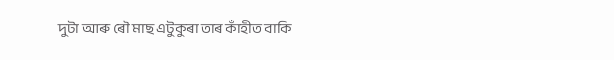দুটা আৰু ৰৌ মাছ এটুকুৰা তাৰ কাঁহীত বাকি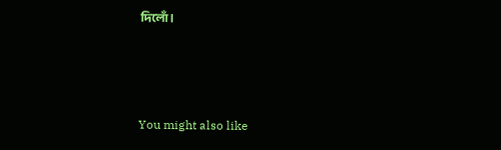দিলোঁ।



You might also like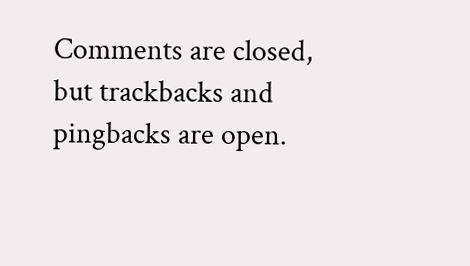Comments are closed, but trackbacks and pingbacks are open.